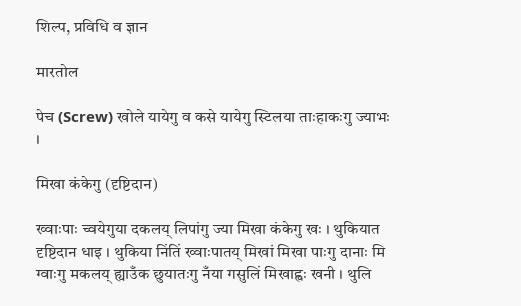शिल्प, प्रविधि व ज्ञान

मारतोल

पेच (Screw) खोले यायेगु व कसे यायेगु स्टिलया ताःहाकःगु ज्याभः ।

मिखा कंकेगु (दृष्टिदान)

ख्वाःपाः च्वयेगुया दकलय् लिपांगु ज्या मिखा कंकेगु खः । थुकियात दृष्टिदान धाइ । थुकिया निंतिं ख्वाःपातय् मिखां मिखा पाःगु दानाः मि ग्वाःगु मकलय् ह्याउँक छुयातःगु नँया गसुलिं मिखाह्वः खनी । थुलि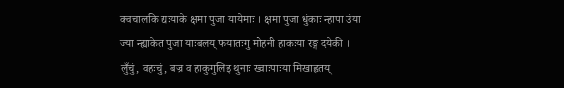क्वचालकि द्यःयाके क्षमा पुजा यायेमाः । क्षमा पुजा धुंकाः न्हापा उंया ज्या न्ह्याकेत पुजा याःबलय् फयातःगु मोहनी हाकःया रङ्ग दयेकी । लुँचुं, वहःचुं, बज्र व हाकुगुलिइ थुनाः ख्वाःपाःया मिखाह्वतय्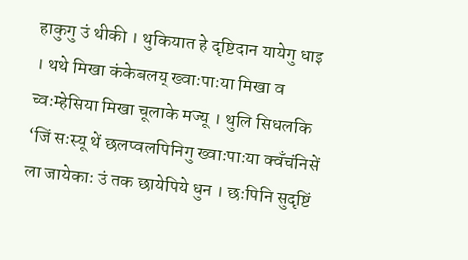हाकुगु उं थीकी । थुकियात हे दृष्टिदान यायेगु धाइ । थथे मिखा कंकेबलय् ख्वाःपाःया मिखा व च्वःम्हेसिया मिखा चूलाके मज्यू । थुलि सिधलकि ‘जिं सःस्यू थें छलप्वलपिनिगु ख्वाःपाःया क्वँचंनिसें ला जायेकाः उं तक छायेपिये धुन । छःपिनि सुदृष्टिं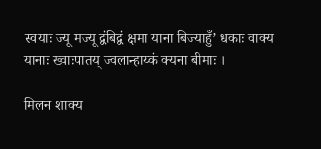स्वयाः ज्यू मज्यू द्वंबिद्वं क्षमा याना बिज्याहुँ’ धकाः वाक्य यानाः ख्वाःपातय् ज्वलान्हाय्कं क्यना बीमाः ।

मिलन शाक्य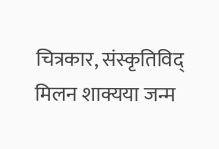चित्रकार, संस्कृतिविद् मिलन शाक्यया जन्म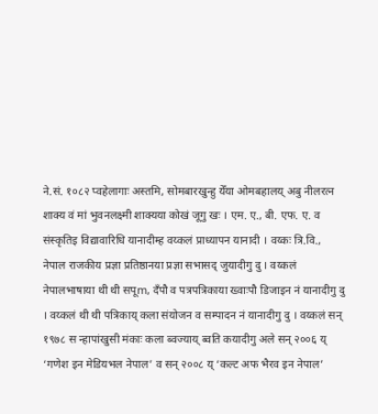ने.सं. १०८२ प्वहेलागाः अस्तमि, सोमबारखुन्हु येँया ओमबहालय् अबु नीलरत्न शाक्य वं मां भुवनलक्ष्मी शाक्यया कोखं जूगु खः । एम. ए., बी. एफ. ए. व संस्कृतिइ विद्यावारिधि यानादीम्ह वय्कलं प्राध्यापन यानादी । वय्कः त्रि.वि., नेपाल राजकीय प्रज्ञा प्रतिष्ठानया प्रज्ञा सभासद् जुयादीगु दु । वय्कलं नेपालभाषाया थी थी सपूm, दँपौ व पत्रपत्रिकाया ख्वाःपौ डिजाइन नं यानादीगु दु । वय्कलं थी थी पत्रिकाय् कला संयोजन व सम्पादन नं यानादीगु दु । वय्कलं सन् १९७८ स न्हापांखुसी मंकाः कला ब्वज्याय् ब्वति कयादीगु अले सन् २००६ य् ‘गणेश इन मेडियभल नेपाल’ व सन् २००८ य् ‘कल्ट अफ भैरव इन नेपाल’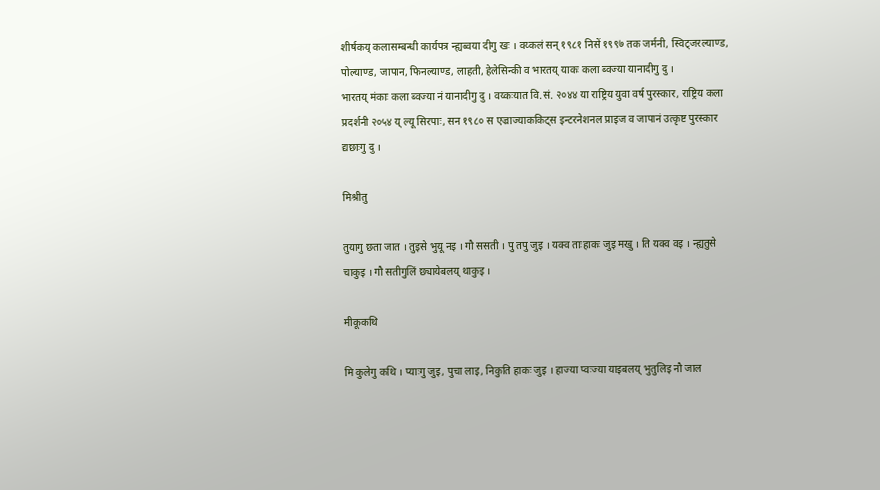शीर्षकय् कलासम्बन्धी कार्यपत्र न्ह्यब्वया दीगु खः । वय्कलं सन् १९८१ निसें १९९७ तक जर्मनी, स्विट्जरल्याण्ड, पोल्याण्ड, जापान, फिनल्याण्ड, लाहती, हेलेसिन्की व भारतय् याकः कला ब्वज्या यानादीगु दु ।
भारतय् मंकाः कला ब्वज्या नं यानादीगु दु । वय्कःयात वि.सं. २०४४ या राष्ट्रिय युवा वर्ष पुरस्कार, राष्ट्रिय कला प्रदर्शनी २०५४ य् ल्यू सिरपाः, सन १९८० स एज्राज्याककिट्स इन्टरनेशनल प्राइज व जापानं उत्कृष्ट पुरस्कार द्यछाःगु दु ।

मिश्रीतु

तुयागु छता जात । तुइसे भुयू नइ । गौ ससती । पु तपु जुइ । यक्व ताःहाकः जुइ मखु । ति यक्व वइ । न्ह्यतुसे चाकुइ । गौ सतीगुलिं छ्यायेबलय् थाकुइ ।

मीकूकथि

मि कुलेगु कथि । प्याःगु जुइ, पुचा लाइ, निकुति हाकः जुइ । हाज्या प्वःज्या याइबलय् भुतुलिइ नौ जाल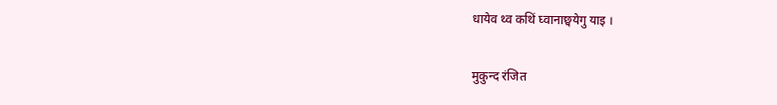धायेव थ्व कथिं घ्वानाछ्वयेगु याइ ।

मुकुन्द रंजित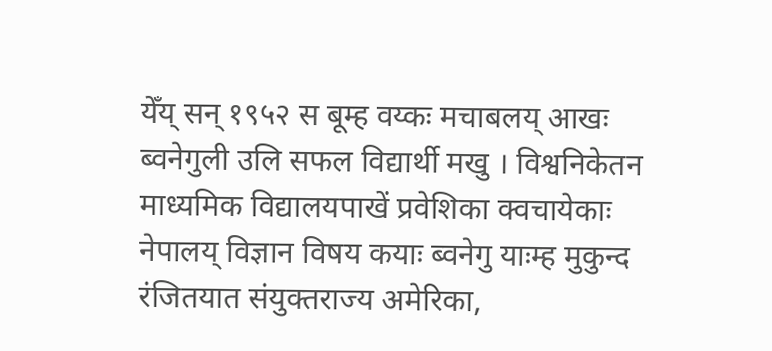येँय् सन् १९५२ स बूम्ह वय्कः मचाबलय् आखः ब्वनेगुली उलि सफल विद्यार्थी मखु । विश्वनिकेतन माध्यमिक विद्यालयपाखें प्रवेशिका क्वचायेकाः नेपालय् विज्ञान विषय कयाः ब्वनेगु याःम्ह मुकुन्द रंजितयात संयुक्तराज्य अमेरिका,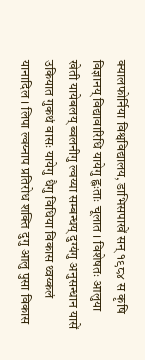क्यालफोर्निया विश्वविद्यालय, डाभिसपाखें सन् १९८४ स कृषि विज्ञानय् विद्यावारिधि यायेगु ह्वःताः चूलात । विशेषतः आलुया खेती यायेबलय् ब्वलनीगु ल्वय्या सम्बन्धय् दुग्यंगु अनुसन्धान यासें उकियात गुकथं वासः यायेगु धैगु विधिया विकास थ्वय्कलं यानादिल । लिपा ल्वय्नाप प्रतिरोध शक्ति दुगु आलु पुसा विकास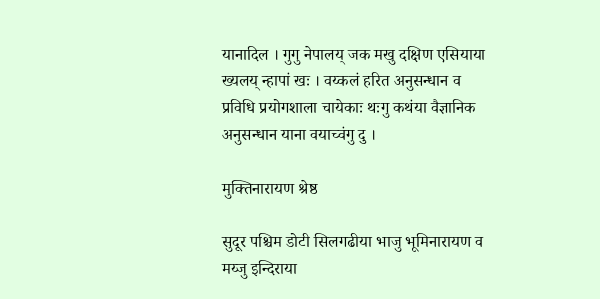यानादिल । गुगु नेपालय् जक मखु दक्षिण एसियाया ख्यलय् न्हापां खः । वय्कलं हरित अनुसन्धान व प्रविधि प्रयोगशाला चायेकाः थःगु कथंया वैज्ञानिक अनुसन्धान याना वयाच्वंगु दु ।

मुक्तिनारायण श्रेष्ठ

सुदूर पश्चिम डोटी सिलगढीया भाजु भूमिनारायण व मय्जु इन्दिराया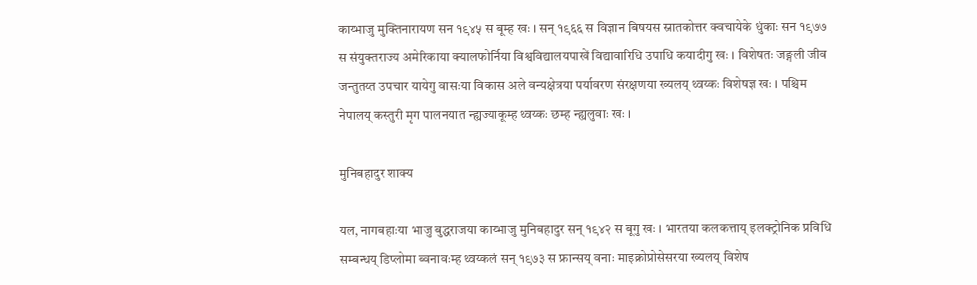काय्भाजु मुक्तिनारायण सन १९४५ स बूम्ह खः । सन् १९६६ स विज्ञान बिषयस स्नातकोत्तर क्वचायेके धुंकाः सन १९७७ स संयुक्तराज्य अमेरिकाया क्यालफोर्निया विश्वविद्यालयपाखें विद्यावारिधि उपाधि कयादीगु खः । विशेषतः जङ्गली जीव जन्तुतय्त उपचार यायेगु वासःया विकास अले वन्यक्षेत्रया पर्यावरण संरक्षणया ख्यलय् थ्वय्कः विशेषज्ञ खः । पश्चिम नेपालय् कस्तुरी मृग पालनयात न्ह्यज्याकूम्ह थ्वय्कः छम्ह न्ह्यलुवाः खः ।

मुनिबहादुर शाक्य

यल, नागबहाःया भाजु बुद्धराजया काय्भाजु मुनिबहादुर सन् १९४२ स बूगु खः । भारतया कलकत्ताय् इलक्ट्रोनिक प्रविधि सम्बन्धय् डिप्लोमा ब्वनावःम्ह थ्वय्कलं सन् १९७३ स फ्रान्सय् वनाः माइक्रोप्रोसेसरया ख्यलय् विशेष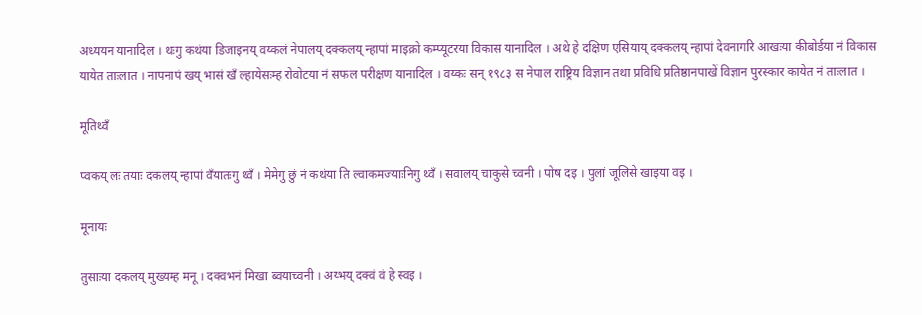अध्ययन यानादिल । थःगु कथंया डिजाइनय् वय्कलं नेपालय् दक्कलय् न्हापां माइक्रो कम्प्यूटरया विकास यानादिल । अथे हे दक्षिण एसियाय् दक्कलय् न्हापां देवनागरि आखःया कीबोर्डया नं विकास यायेत ताःलात । नापनापं खय् भासं खँ ल्हायेसःम्ह रोवोटया नं सफल परीक्षण यानादिल । वय्कः सन् १९८३ स नेपाल राष्ट्रिय विज्ञान तथा प्रविधि प्रतिष्ठानपाखें विज्ञान पुरस्कार कायेत नं ताःलात ।

मूतिथ्वँ

प्वकय् लः तयाः दकलय् न्हापां वँयातःगु थ्वँ । मेमेगु छुं नं कथंया ति ल्वाकमज्याःनिगु थ्वँ । सवालय् चाकुसे च्वनी । पोष दइ । पुलां जूलिसे खाइया वइ ।

मूनायः

तुसाःया दकलय् मुख्यम्ह मनू । दक्वभनं मिखा ब्वयाच्वनी । अय्भय् दक्वं वं हे स्वइ ।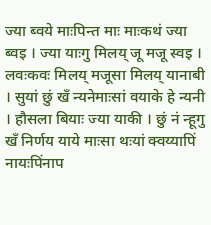ज्या ब्वये माःपिन्त माः माःकथं ज्या ब्वइ । ज्या याःगु मिलय् जू मजू स्वइ । लवःकवः मिलय् मजूसा मिलय् यानाबी । सुयां छुं खँ न्यनेमाःसां वयाके हे न्यनी । हौसला बियाः ज्या याकी । छुं नं न्हूगु खँ निर्णय याये माःसा थःयां क्वय्यापिं नायःपिंनाप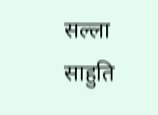सल्ला साहुति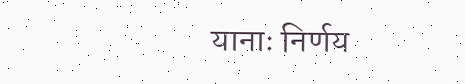यानाः निर्णय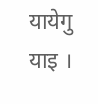यायेगु याइ ।